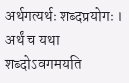अर्थगत्यर्थः शब्दप्रयोगः । अर्थं च यथा शब्दोऽवगमयति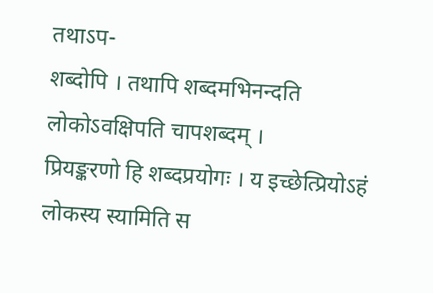तथाऽप-
शब्दोपि । तथापि शब्दमभिनन्दति लोकोऽवक्षिपति चापशब्दम् ।
प्रियङ्करणो हि शब्दप्रयोगः । य इच्छेत्प्रियोऽहं लोकस्य स्यामिति स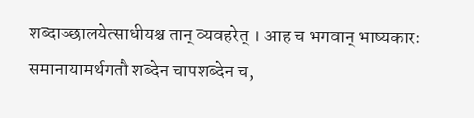शब्दाञ्छालयेत्साधीयश्च तान् व्यवहरेत् । आह च भगवान् भाष्यकारः
समानायामर्थगतौ शब्देन चापशब्देन च,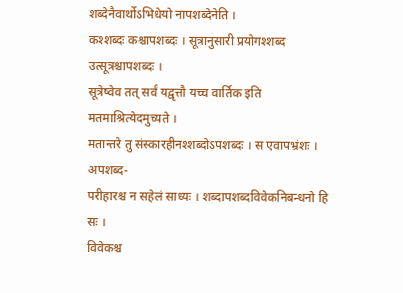शब्देनैवार्थोऽभिधेयो नापशब्देनेति ।
कश्शब्दः कश्चापशब्दः । सूत्रानुसारी प्रयोगश्शब्द उत्सूत्रश्चापशब्दः ।
सूत्रेष्वेव तत् सर्वं यद्वृत्तौ यच्च वार्तिक इति मतमाश्रित्येदमुच्यते ।
मतान्तरे तु संस्कारहीनश्शब्दोऽपशब्दः । स एवापभ्रंशः । अपशब्द-
परीहारश्च न सहेलं साध्यः । शब्दापशब्दविवेकनिबन्धनो हि सः ।
विवेकश्च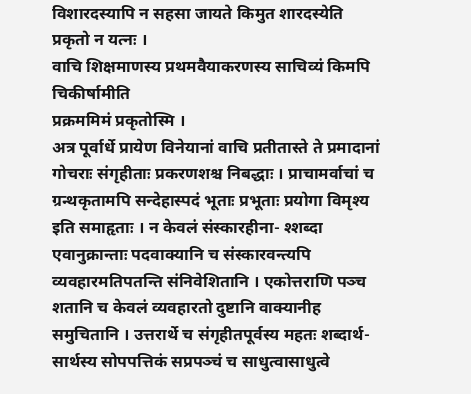विशारदस्यापि न सहसा जायते किमुत शारदस्येति प्रकृतो न यत्नः ।
वाचि शिक्षमाणस्य प्रथमवैयाकरणस्य साचिव्यं किमपि चिकीर्षामीति
प्रक्रममिमं प्रकृतोस्मि ।
अत्र पूर्वार्धे प्रायेण विनेयानां वाचि प्रतीतास्ते ते प्रमादानां गोचराः संगृहीताः प्रकरणशश्च निबद्धाः । प्राचामर्वाचां च ग्रन्थकृतामपि सन्देहास्पदं भूताः प्रभूताः प्रयोगा विमृश्य इति समाहृताः । न केवलं संस्कारहीना- श्शब्दा एवानुक्रान्ताः पदवाक्यानि च संस्कारवन्त्यपि व्यवहारमतिपतन्ति संनिवेशितानि । एकोत्तराणि पञ्च शतानि च केवलं व्यवहारतो दुष्टानि वाक्यानीह समुचितानि । उत्तरार्थे च संगृहीतपूर्वस्य महतः शब्दार्थ- सार्थस्य सोपपत्तिकं सप्रपञ्चं च साधुत्वासाधुत्वे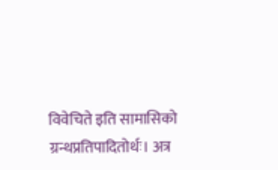विवेचिते इति सामासिको ग्रन्थप्रतिपादितोर्थः। अत्र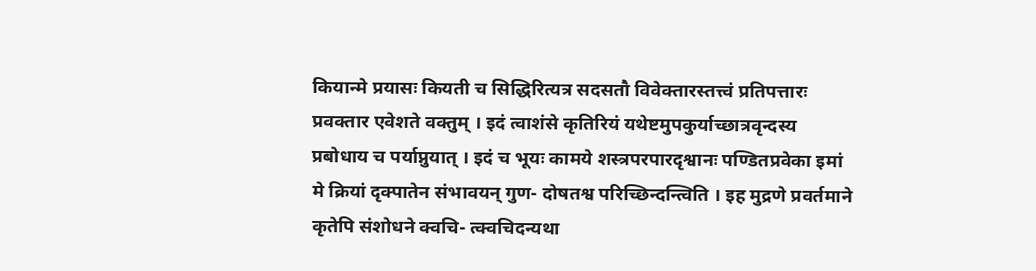कियान्मे प्रयासः कियती च सिद्धिरित्यत्र सदसतौ विवेक्तारस्तत्त्वं प्रतिपत्तारः प्रवक्तार एवेशते वक्तुम् । इदं त्वाशंसे कृतिरियं यथेष्टमुपकुर्याच्छात्रवृन्दस्य प्रबोधाय च पर्याप्नुयात् । इदं च भूयः कामये शस्त्रपरपारदृश्वानः पण्डितप्रवेका इमां मे क्रियां दृक्पातेन संभावयन् गुण- दोषतश्व परिच्छिन्दन्त्विति । इह मुद्रणे प्रवर्तमाने कृतेपि संशोधने क्वचि- त्क्वचिदन्यथा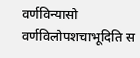वर्णविन्यासो वर्णविलोपशचाभूदिति स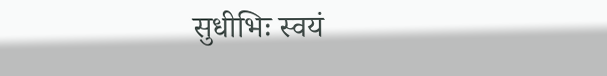सुधीभिः स्वयं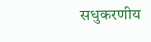सधुकरणीय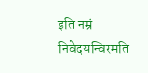इति नम्रं निवेदयन्विरमति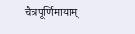चैत्रपूर्णिमायाम्